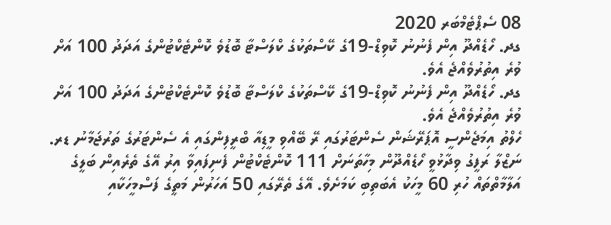08 ސެޕްޓެމްބަރ 2020
ގދ. ހޯޑެއްދޫ އިން ފެނުނު ކޮވިޑް-19ގެ ކޭސްތަކުގެ ކްލަސްޓާ ބޮޑުވެ ކޮންޓެކްޓުންގެ އަދަދު 100 އަށް ވުރެ އިތުރުވެއްޖެ އެވެ.
ގދ. ހޯޑެއްދޫ އިން ފެނުނު ކޮވިޑް-19ގެ ކޭސްތަކުގެ ކްލަސްޓާ ބޮޑުވެ ކޮންޓެކްޓުންގެ އަދަދު 100 އަށް ވުރެ އިތުރުވެއްޖެ އެވެ.
ހެލްތު އިމަޖެންސީ އޮޕަރޭޝަން ސެންޓަރުގައި ރޭ ބޭއްވި މީޑިއާ ބްރީފިންގައި އެ ސެންޓަރުގެ ތަރުޖަމާނު ޑރ. ނަޒްލާ ރަފީގު ވިދާޅުވީ ހޯޑެއްދޫން މިހާތަނަށް 111 ކޮންޓެކްޓުން ފެނިފައިވާ އިރު އޭގެ ތެރެއިން ބަލީގެ އަލާމާތްތައް ހުރި 60 މީހަކު އެބަތިބި ކަމަށެވެ. އޭގެ ތެރޭގައި 50 އަހަރުން މަތީގެ ފަސްމީހަކާއި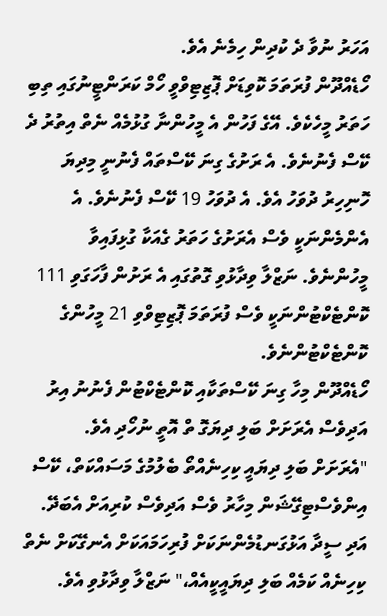އަހަރު ނުވާ ދެ ކުދިން ހިމެނެ އެވެ.
ހޯޑެއްދޫން ފުރަތަމަ ކޮވިޑަށް ޕޮޒިޓިވްވީ ހޯމް ކަރަންޓީނުގައި ތިބި ހަތަރު މީހެކެވެ. އޭގެ ފަހުން އެ މީހުންނާ ގުޅުމެއް ނެތް އިތުރު ދެ ކޭސް ފެނުނެވެ. އެ ރަށުގެ ގިނަ ކޭސްތައް ފެނުނީ މިދިޔަ ހޮނިހިރު ދުވަހު އެވެ. އެ ދުވަހު 19 ކޭސް ފެނުނެވެ. އެ އެންމެންނަކީ ވެސް އެރަށުގެ ހަތަރު ގެއަކާ ގުޅިފައިވާ މީހުންނެވެ. ނަޒްލާ ވިދާޅުވި ގޮތުގައި އެ ރަށުން ފާހަގަވި 111 ކޮންޓެކްޓުންނަކީ ވެސް ފުރަތަމަ ޕޮޒިޓިވްވި 21 މީހުންގެ ކޮންޓެކްޓުންނެވެ.
ހޯޑެއްދޫން މިހާ ގިނަ ކޭސްތަކާއި ކޮންޓެކްޓުން ފެނުނު އިރު އަދިވެސް އެރަށަށް ބަލި ދިޔަގޮ ތް އޮތީ ނުހޯދި އެވެ.
"އެރަށަށް ބަލި ދިޔައީ ކިހިނެއްތޯ ބެލުމުގެ މަސައްކަތް، ކޭސް އިންވެސްޓިގޭޝަން މިހާރު ވެސް އަދިވެސް ކުރިއަށް އެބަދޭ. އަދި ސީދާ އަޅުގަނޑުމެންނަކަށް ފުރިހަމައަކަށް އެނގޭކަށް ނެތް ކިހިނެއް ކަމެއް ބަލި ދިޔައީކީއެއް،" ނަޒްލާ ވިދާޅުވި އެވެ.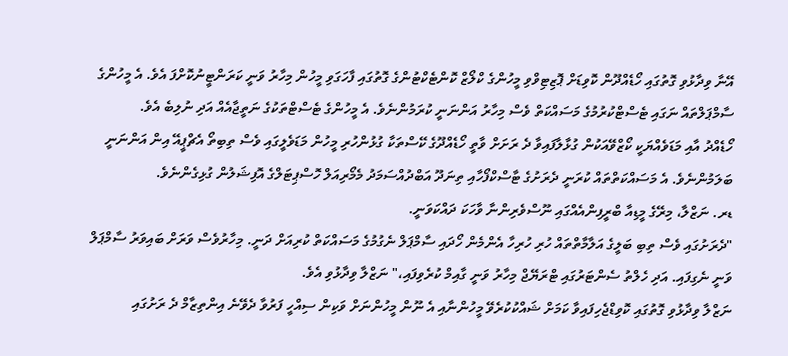އޭނާ ވިދާޅުވި ގޮތުގައި ހޯޑެއްދޫން ކޮވިޑަށް ޕޮޒިޓިވްވި މީހުންގެ ކްލޯޒް ކޮންޓެކްޓުންގެ ގޮތުގައި ފާހަގަވި މީހުން މިހާރު ވަނީ ކަރަންޓީނުކޮށްފަ އެވެ. އެ މީހުންގެ ސާމްޕަލްތައް ނަގައި ޓެސްޓްކުރުމުގެ މަސައްކަތް ވެސް މިހާރު އަންނަނީ ކުރަމުންނެވެ. އެ މީހުންގެ ޓެސްޓްތަކުގެ ނަތީޖާއެއް އަދި ނުލިބެ އެވެ.
ހޯޑެއްދު އާއި މަޑަވެއްޔަކީ ކޯޒްވޭއަކުން ގުޅާލާފައިވާ ދެ ރަށަށް ވާތީ ހޯޑެއްދޫގެ ކޭސްތަކާ ގުޅުންހުރި މީހުން މަޑަވެލީގައި ވެސް ތިބިތޯ އެޗްޕީއޭ އިން އަންނަނީ ބަލަމުންނެވެ. އެ މަސައްކަތްތައް ކުރަނީ ދެރަށުގެ ޓާސްކްފޯހާއި ތިނަދޫ އަބްދުއްސަމަދު މެމޯރިއަލް ހޮސްޕިޓަލްގެ އޮފިޝަލުން ގުޅިގެންނެވެ.
ޑރ. ނަޒްލާ، މިރޭގެ މީޑިއާ ބްރީފިންއެއްގައި ނޫސްވެރިންނާ ވާހަކަ ދައްކަވަނީ.
"ދެރަށުގައި ވެސް ތިބި ބަލީގެ އަލާމާތްތައް ހުރި ހުރިހާ އެންމެން ހޯދައި ސާމްޕަލް ނެގުމުގެ މަސައްކަތް ކުރިއަށް ދަނީ. މިހާރުވެސް ވަރަށް ބައިވަރު ސާމްޕަލް ވަނީ ނެގިފައި. އަދި ހެލްތު ސެންޓަރުގައި ޓްރަޔޭޖް މިހާރު ވަނީ ގާއިމް ކުރެވިފައި،" ނަޒްލާ ވިދާޅުވި އެވެ.
ނަޒްލާ ވިދާޅުވި ގޮތުގައި ކޮވިޑްޖެހިފައިވާ ކަމަށް ޝައްކުކުރެވޭ މީހުންނާއި އެ ނޫން މީހުންނަށް ވަކިން ސިއްހީ ފަރުވާ ދެވޭނެ އިންތިޒާމް ދެ ރަށުގައި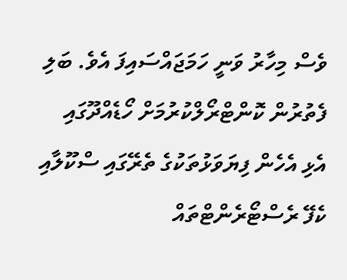ވެސް މިހާރު ވަނީ ހަމަޖައްސައިފަ އެވެ. ބަލި ފެތުރުން ކޮންޓްރޯލްކުރުމަށް ހޯޑެއްދޫގައި އެޅި އެހެން ފިޔަވަޅުތަކުގެ ތެރޭގައި ސްކޫލާއި ކެފޭ ރެސްޓޯރެންޓްތައް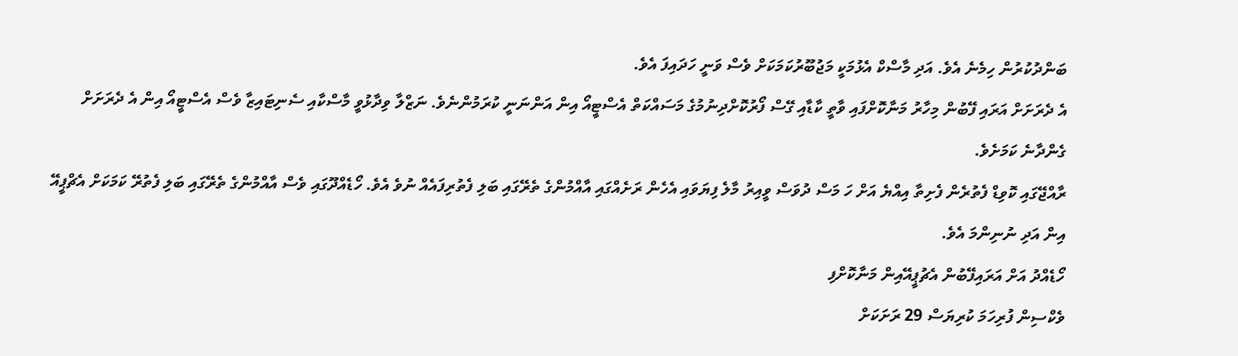ބަންދުކުރުން ހިމެނެ އެވެ. އަދި މާސްކް އެޅުމަކީ މަޖުބޫރުކަމަކަށް ވެސް ވަނީ ހަދައިފަ އެވެ.
އެ ދެރަށަށް އަރައި ފޭބުން މިހާރު މަނާކޮށްފައި ވާތީ ކާޑާއި ގޭސް ފޯރުކޮށްދިނުމުގެ މަސައްކަތް އެސްޓީއޯ އިން އަންނަނީ ކުރަމުންނެވެ. ނަޒްލާ ވިދާޅުވީ މާސްކާއި ސެނިޓައިޒާ ވެސް އެސްޓީއޯ އިން އެ ދެރަށަށް ގެންދާނެ ކަމަށެވެ.
ރާއްޖޭގައި ކޮވިޑް ފެތުރެން ފެށިތާ އިއްޔެ އަށް ހަ މަސް ދުވަސް ވީއިރު މާލެ ފިޔަވައި އެހެން ރަށެއްގައި އާއްމުންގެ ތެރޭގައި ބަލި ފެތުރިފައެއް ނުވެ އެވެ. ހޯޑެއްދޫގައި ވެސް އާއްމުންގެ ތެރޭގައި ބަލި ފެތުރޭ ކަމަކަށް އެޗްޕީއޭ އިން އަދި ނުނިންމަ އެވެ.
ހޯޑެއްދު އަށް އަރައިފޭބުން އެޗުޕީއޭއިން މަނާކޮށްފި
ވެކްސިން ފުރިހަމަ ކުރިޔަސް 29 ރަށަކަށް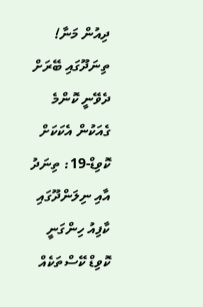ދިއުން މަނާ!
ތިނަދޫގައި ބޭރަށް ދެވޭނީ ކޮންމެ ގެއަކުން އެކަކަށް
ކޮވިޑް-19: ތިނަދު އާއި ނިލަންދޫގައި ކާފިއު ހިންގަނީ
ކޮވިޑް ކޭސްތަކެއް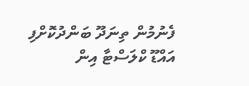ފެނުމުން ތިނަދޫ ބަންދުކޮށްފި
އައްޑޫ ކްލަސްޓާ އިން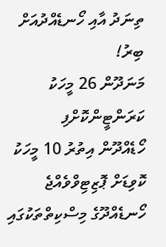ތިނަދު އާއި ހޯނޑެއްދުއަށް ބިރު!
މަނަދޫން 26 މީހަކު ކަރަންޓީންކޮށްފި
ހޯޑެއްދޫން އިތުރު 10 މީހަކު ކޮވިޑަށް ޕޮޒިޓިވްވެއްޖެ
ހޯނޑެއްދޫގެ މިސްކިތްތަކުގައި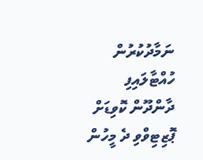ނަމާދުކުރުން ހުއްޓާލައިފި
ދާންދޫން ކޮވިޑަށް ޕޮޒިޓިވްވި ދެ މީހުން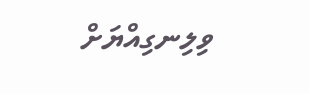ވިލިނގިއްޔަށް